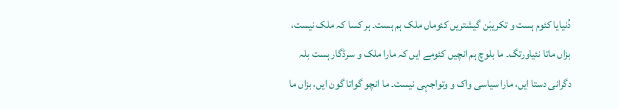دُنیایا کئوم ہست و تکریبَن گیشتریں کئوماں ملک ہم ہست۔ ہر کسا کہ ملک نیست، بزاں ماتا نئیاورتگ۔ ما بلوچ ہم انچیں کئومے ایں کہ مارا ملک و سرڈگار ہست بلہ دگرانی دستا ایں، مارا سیاسی واک و وتواجہی نیست۔ ما انچو گواتا گون ایں، بزاں ما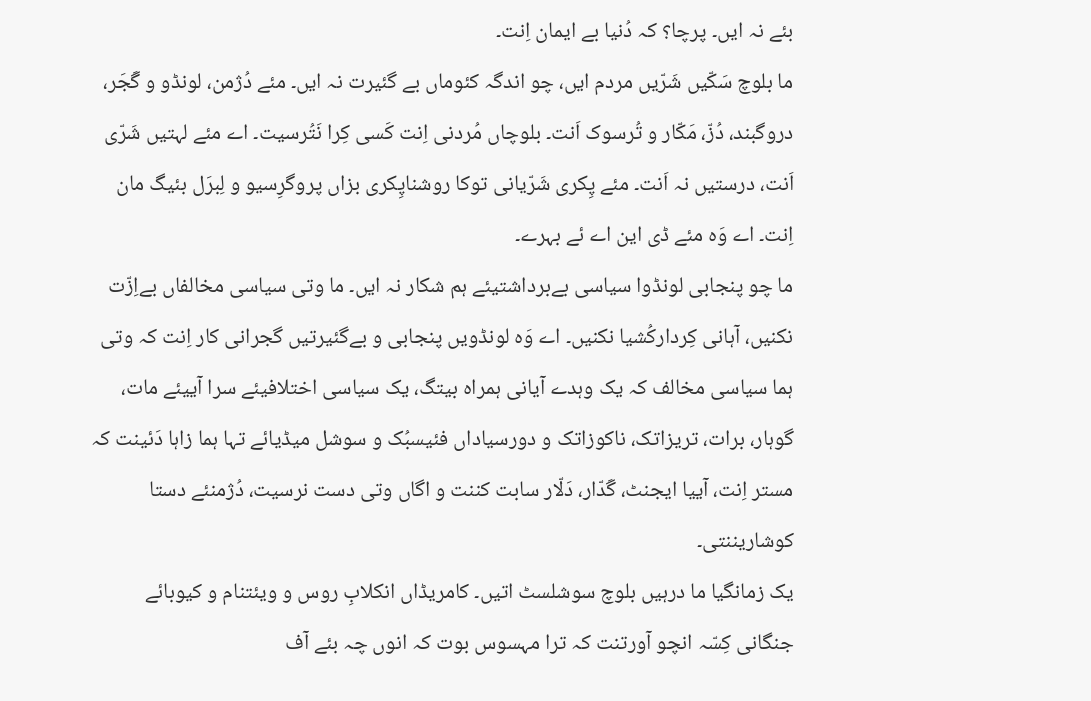بئے نہ ایں۔ پرچا؟ کہ دُنیا بے ایمان اِنت۔
ما بلوچ سَکّیں شَرّیں مردم ایں، چو اندگہ کئوماں بے گئیرت نہ ایں۔ مئے دُژمن، لونڈو و گَجَر، دروگبند، دُزّ، مَکّار و تُرسوک اَنت۔ بلوچاں مُردنی اِنت کَسی کِرا نَتُرسیت۔ اے مئے لہتیں شَرّی اَنت، درستیں نہ اَنت۔ مئے پِکری شَرّیانی توکا روشناپِکری بزاں پروگرِسیو و لِبرَل بئیگ مان اِنت۔ اے وَہ مئے ڈی این اے ئے بہرے۔
ما چو پنجابی لونڈوا سیاسی بےبرداشتیئے ہم شکار نہ ایں۔ ما وتی سیاسی مخالفاں بےاِزّت نکنیں، آہانی کِردارکُشیا نکنیں۔ اے وَہ لونڈویں پنجابی و بےگئیرتیں گجرانی کار اِنت کہ وتی ہما سیاسی مخالف کہ یک وہدے آیانی ہمراہ بیتگ، یک سیاسی اختلافیئے سرا آییئے مات، گوہار، برات، تریزاتک، ناکوزاتک و دورسیاداں فئیسبُک و سوشل میڈیائے تہا ہما زاہا دَئینت کہ مستر اِنت، آییا ایجنٹ، گَدّار، دَلّار سابت کننت و اگاں وتی دست نرسیت، دُژمنئے دستا کوشاریننتی۔
یک زمانگیا ما درہیں بلوچ سوشلسٹ اتیں۔ کامریڈاں انکلابِ روس و ویئتنام و کیوبائے جنگانی کِسّہ انچو آورتنت کہ ترا مہسوس بوت کہ انوں چہ بئے آف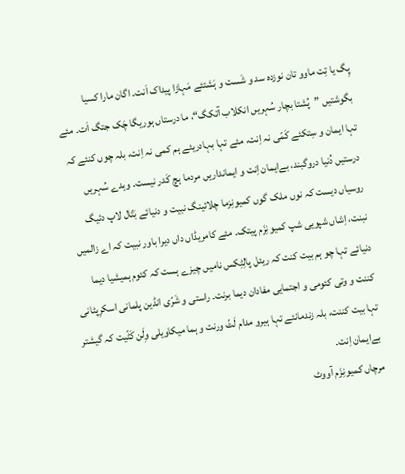پِگ یا تِت ماوو تان نوزدہ سد و شَست و ہَشتئے مَہازا پیداک اَنت۔ اگان مارا کسیا بگوشتیں ”پُشتا بچار سُہریں انکلاب آتکگ“، ما درستاں ہوریگا چَک جتگ اَت۔ مئے تہا ایمان و سِتکئے کَمّی نہ اِنت، مئے تہا بہادریئے ہم کمی نہ اِنت، بلہ چوں کنئے کہ درستیں دُنیا دروگبند، بےایمان اِنت و ایمانداریں مردما ہچ کَدر نیست۔ وہدے سُہریں روسیاں دیست کہ نوں ملک گوں کمیونِزما چلائینگ نبیت و دنیائے بَتّال لاپ دئیگ نبنت، اِشاں شپویی شپ کمیونِزَم پیتک۔ مئے کامریڈاں داں دیرا باور نبیت کہ اے زالمیں دنیائے تہا چو ہم بیت کنت کہ ریئل پالِٹِکس نامیں چیزے ہست کہ کئوم ہمیشیا دیما کننت و وتی کئومی و اجتمایی مفادان دیما برنت۔ راستی و شَرّی انڈین پلمانی اسکرِپٹانی تہا بیت کننت، بلہ زندمانئے تہا ہیرو مدام لَٹّ ورنت و ہما میکاویلی وِلَن کَٹّیت کہ گیشتر بےایمان اِنت۔
مرچاں کمیونِزَم آووٹ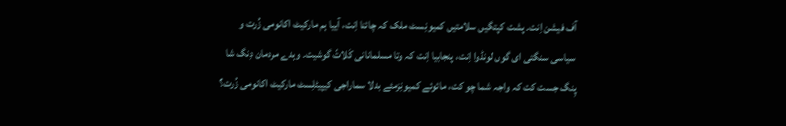آف فیشن اِنت۔ پشت کپتگیں سلامتیں کمیونِسٹ ملک کہ چائنا اِنت، آییا ہم مارکیٹ اکانومی زُرت و سیاسی سنگتی ای گوں لونڈوا اِنت، پنجابیا اِنت کہ وتا مسلمانانی کَلاتً گوشیت۔ وہدے مردمان دِنگ شا پِنگ جست کت کہ واجہ شما چو کت، مائوئے کمیونِزمئے بدلا سماراجی کیپیٹلِسٹ مارکیٹ اکانومی زُرت؟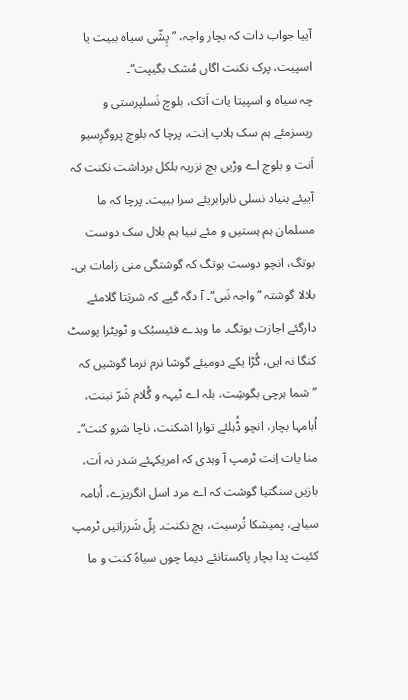آییا جواب دات کہ بچار واجہ، ”پِشّی سیاہ ببیت یا اسپیت، پرک نکنت اگاں مُشک بگیپت“۔
چہ سیاہ و اسپیتا یات اَتک، بلوچ نَسلپرستی و ریسزمئے ہم سک ہلاپ اِنت، پرچا کہ بلوچ پروگرِسیو اَنت و بلوچ اے وڑیں ہچ نزریہ بلکل برداشت نکنت کہ آییئے بنیاد نسلی نابرابریئے سرا ببیت۔ پرچا کہ ما مسلمان ہم ہستیں و مئے نبیا ہم بلال سک دوست بوتگ، انچو دوست بوتگ کہ گوشتگی منی زامات بی۔ بلالا گوشتہ ”واجہ نَبی“۔ آ دگہ گپے کہ شریَتا گلامئے دارگئے اجازت بوتگ۔ ما وہدے فئیسبُک و ٹویٹرا پوسٹ کنگا نہ ایں، گُڑا یکے دومیئے گوشا نرم نرما گوشیں کہ ”شما ہرچی بگوشِت، بلہ اے ٹیہہ و گُلام شَرّ نبنت، اُبامہا بچار، انچو ڈُہلئے توارا اشکنت، ناچا شرو کنت“۔
منا یات اِنت ٹرمپ آ وہدی کہ امریکہئے سَدر نہ اَت، بازیں سنگتیا گوشت کہ اے مرد اسل انگریزے، اُبامہ سیاہے، پمیشکا تُرسیت، ہچ نکنت۔ بِلّ شَرزاتیں ٹرمپ کئیت پدا بچار پاکستانئے دیما چوں سیاہً کنت و ما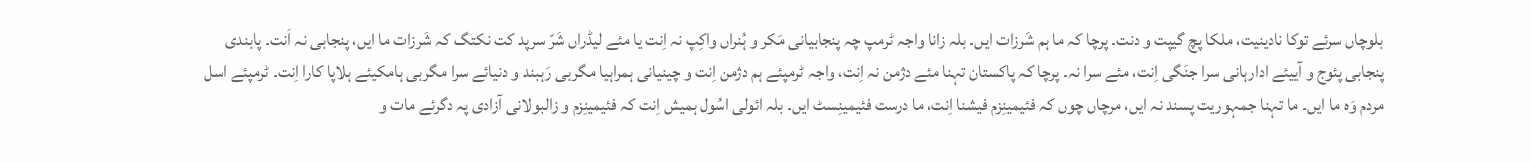بلوچاں سرئے توکا نادینیت، ملکا پچ گیپت و دنت۔ پرچا کہ ما ہم شَرزات ایں۔ بلہ زانا واجہ ٹرمپ چہ پنجابیانی مَکر و ہُنراں واکِپ نہ اِنت یا مئے لیڈراں شَرّ سرپد کت نکتگ کہ شَرزات ما ایں، پنجابی نہ اَنت۔ پابندی پنجابی پئوج و آییئے ادارہانی سرا جنَگی اِنت، مئے سرا نہ۔ پرچا کہ پاکستان تہنا مئے دژمن نہ اِنت، واجہ ٹرمپئے ہم دژمن اِنت و چینیانی ہمراہیا مگربی رَہبند و دنیائے سرا مگربی ہامکیئے ہلاپا کارا اِنت۔ ٹرمپئے اسل مردم وَہ ما ایں۔ ما تہنا جمہوریت پسند نہ ایں، مرچاں چوں کہ فئیمینِزم فیشنا اِنت، ما درست فئیمینِسٹ ایں۔ بلہ ائولی اسُول ہمیش اِنت کہ فئیمینِزم و زالبولانی آزادی پہ دگرئے مات و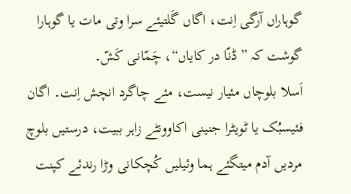گوہاراں آرگی اِنت، اگاں گَلتیئے سرا وتی مات یا گوہارا گوشت کہ ”ڈنّا در کایاں“، چَمّانی کَشّ۔
اَسلا بلوچاں مئیار نیست، مئے چاگرد انچش اِنت۔ اگان فئیسبُک یا ٹویٹرا جنینی اکاوونٹے زاہر ببیت، درستیں بلوچ مردیں آدم میتگئے ہما وئیلیں کُچکانی وڑا رندئے کپنت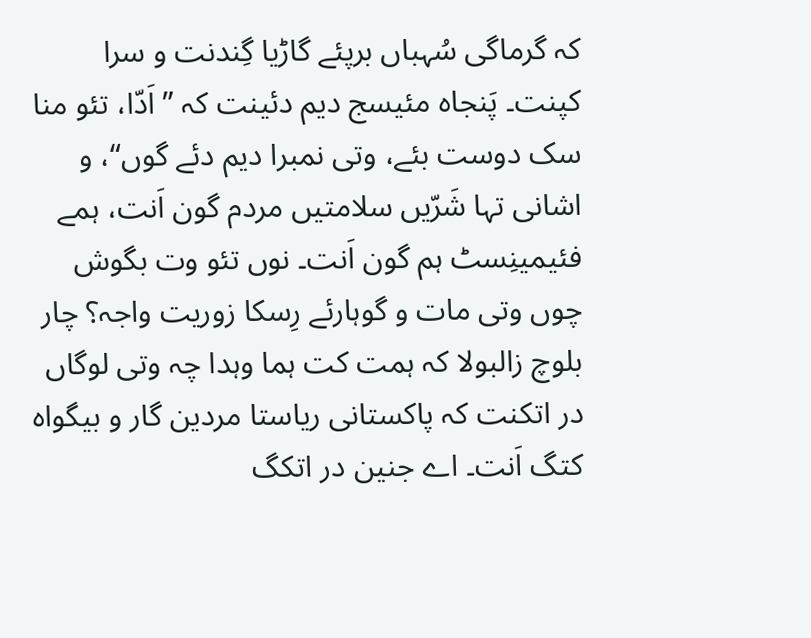کہ گرماگی سُہباں برپئے گاڑیا گِندنت و سرا کپنت۔ پَنجاہ مئیسج دیم دئینت کہ ”اَدّا، تئو منا سک دوست بئے، وتی نمبرا دیم دئے گوں“، و اشانی تہا شَرّیں سلامتیں مردم گون اَنت، ہمے فئیمینِسٹ ہم گون اَنت۔ نوں تئو وت بگوش چوں وتی مات و گوہارئے رِسکا زوریت واجہ؟ چار بلوچ زالبولا کہ ہمت کت ہما وہدا چہ وتی لوگاں در اتکنت کہ پاکستانی ریاستا مردین گار و بیگواہ کتگ اَنت۔ اے جنین در اتکگ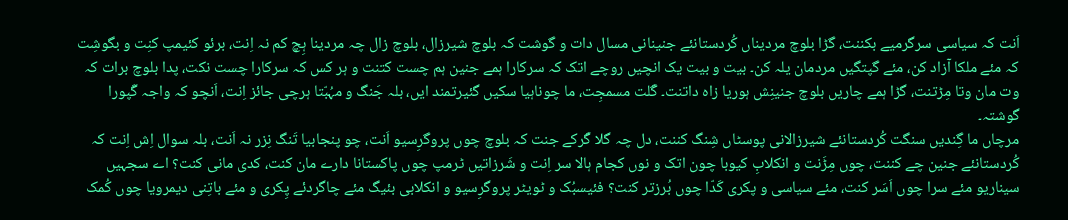اَنت کہ سیاسی سرگرمیے بکننت، گڑا بلوچ مردیناں کُردستانئے جنینانی مسال دات و گوشت کہ بلوچ شیرزال، بلوچ زال چہ مردینا ہِچ کم نہ اِنت، برئو کئیمپ کنِت و بگوشِت کہ مئے ملکا آزاد کن، مئے گپتگیں مردمان یلہ کن۔ بیت و بیت یک انچیں روچے اتک کہ سرکارا ہمے جنین ہم چست کتنت و ہر کس کہ سرکارا چست نکت، پدا بلوچ برات کہ وت مان وتا مِڑتنت، گڑا ہمے چاریں بلوچ جنینِش ہوریا زاہ داتنت۔ گَلت مسمجِت، ما چوناہیا سکیں گئیرتمند ایں، بلہ جَنگ و مہُبّتا ہرچی جائز اِنت، اَنچو کہ واجہ گَپورا گوشتہ۔
مرچاں ما گِندیں سنگت کُردستانئے شیرزالانی پوسٹاں شِنگ کننت، دل چہ گلا گَرکے جنت کہ بلوچ چوں پروگرِسیو اَنت، چو پنجابیا تَنگ نِزر نہ اَنت، بلہ سوال اِش اِنت کہ کُردستانئے جنین چے کننت، چوں مِڑَنت و انکلابِ کیوبا چون اتک و نوں کجام ہالا سر اِنت و شَرزاتیں ٹرمپ چوں پاکستانا دارے مان کنت، کدی مانی کنت؟ اے سجہیں سیناریو مئے سرا چوں اَسَر کنت، مئے سیاسی و پکری کَدّا چوں بُرزتر کنت؟ فئیسبُک و ٹویٹر پروگرِسیو و انکلابی بئیگ مئے چاگردئے پِکری و مئے باتِنی دیمرویا چوں کُمک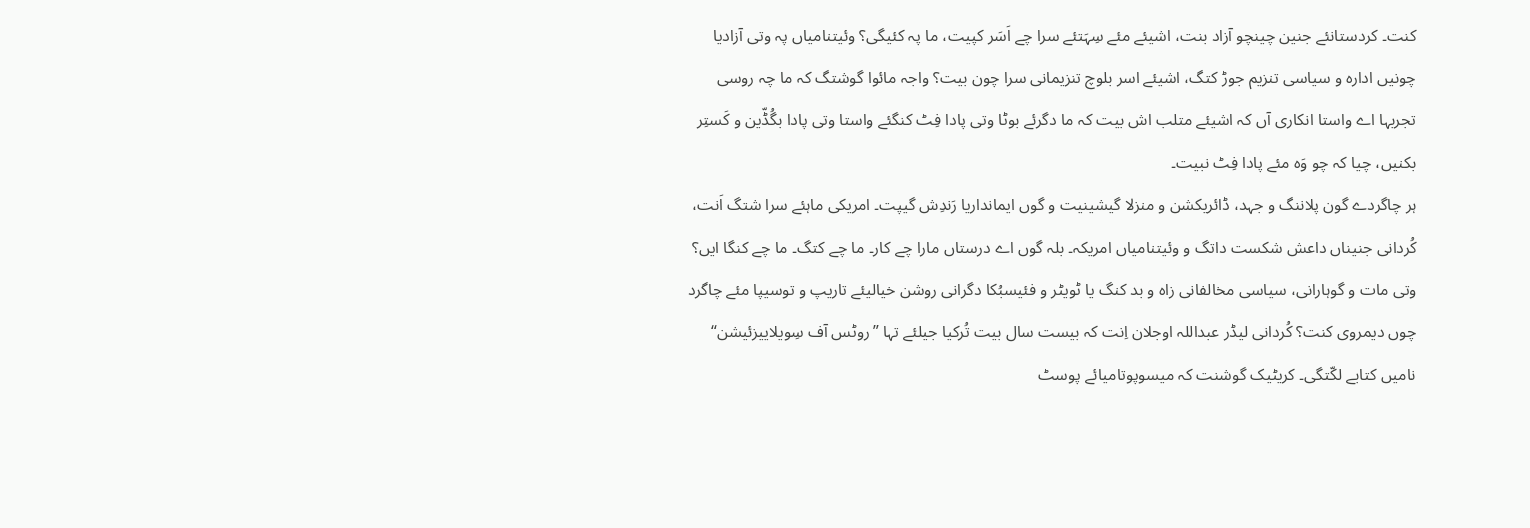کنت۔ کردستانئے جنین چینچو آزاد بنت، اشیئے مئے سِہَتئے سرا چے اَسَر کپیت، ما پہ کئیگی؟ وئیتنامیاں پہ وتی آزادیا چونیں ادارہ و سیاسی تنزیم جوڑ کتگ، اشیئے اسر بلوچ تنزیمانی سرا چون بیت؟ واجہ مائوا گوشتگ کہ ما چہ روسی تجربہا اے واستا انکاری آں کہ اشیئے متلب اش بیت کہ ما دگرئے بوٹا وتی پادا فِٹ کنگئے واستا وتی پادا بگُڈّین و کَستِر بکنیں، چیا کہ چو وَہ مئے پادا فِٹ نبیت۔
ہر چاگردے گون پلاننگ و جہد، ڈائریکشن و منزلا گیشینیت و گوں ایمانداریا رَندِش گیپت۔ امریکی ماہئے سرا شتگ اَنت، کُردانی جنیناں داعش شکست داتگ و وئیتنامیاں امریکہ۔ بلہ گوں اے درستاں مارا چے کار۔ ما چے کتگ۔ ما چے کنگا ایں؟ وتی مات و گوہارانی، سیاسی مخالفانی زاہ و بد کنگ یا ٹویٹر و فئیسبُکا دگرانی روشن خیالیئے تاریپ و توسیپا مئے چاگرد چوں دیمروی کنت؟ کُردانی لیڈر عبداللہ اوجلان اِنت کہ بیست سال بیت تُرکیا جیلئے تہا ”روٹس آف سِویلاییزئیشن“ نامیں کتابے لکّتگی۔ کریٹیک گوشنت کہ میسوپوتامیائے پوسٹ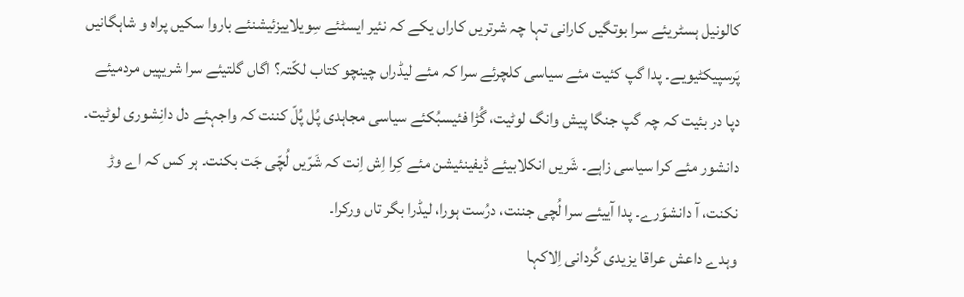کالونیل ہسٹریئے سرا بوتگیں کارانی تہا چہ شرتریں کاراں یکے کہ نئیر ایسٹئے سِویلاییزئیشنئے باروا سکیں پراہ و شاہگانیں پَرسپیکٹیویے۔ پدا گپ کئیت مئے سیاسی کلچرئے سرا کہ مئے لیڈراں چینچو کتاب لکّتہ؟ اگاں گلتیئے سرا شریپیں مردمیئے دپا در بئیت کہ چہ گپ جنگا پیش وانگ لوٹیت، گُڑا فئیسبُکئے سیاسی مجاہدی پُل پُلّ کننت کہ واجہئے دل دانِشوری لوٹیت۔ دانشور مئے کرا سیاسی زاہے۔ شَریں انکلابیئے ڈیفینئیشن مئے کِرا اِش اِنت کہ شَرّیں لُچّی جَت بکنت۔ ہر کس کہ اے وڑ نکنت، آ دانشوَرے۔ پدا آییئے سرا لُچی جننت، درُست ہورا، لیڈرا بگر تاں ورکرا۔
وہدے داعش عراقا یزیدی کُردانی اِلاکہا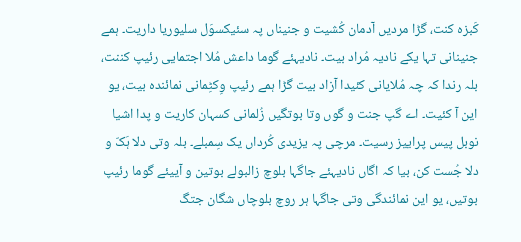کَبزہ کنت، گڑا مردیں آدمان کُشیت و جنیناں پہ سئیکسوَل سلیوریا داریت۔ ہمے جنینانی تہا یکے نادیہ مُراد بیت۔ نادیہئے گوما داعش مُلا اجتمایی رئیپ کننت، بلہ رندا کہ چہ مُلایانی کئیدا آزاد بیت گڑا ہمے رئیپ وِکٹِمانی نمائندہ بیت، یو این آ کئیت۔ اے گپ جنت و گوں وتا بوتگیں زُلمانی کسہان کاریت و پدا اشیا نوبل پیس پراییز رسیت۔ مرچی پہ یزیدی کُرداں یک سِمبلے۔ بلہ وتی دلا ہَکّ و دلا جُست کن، بیا کہ اگاں نادیہئے جاگہا بلوچ زالبولے بوتین و آییئے گوما رئیپ بوتیں، یو این نمائندگی وتی جاگہا ہر روچ بلوچاں شگان جتگ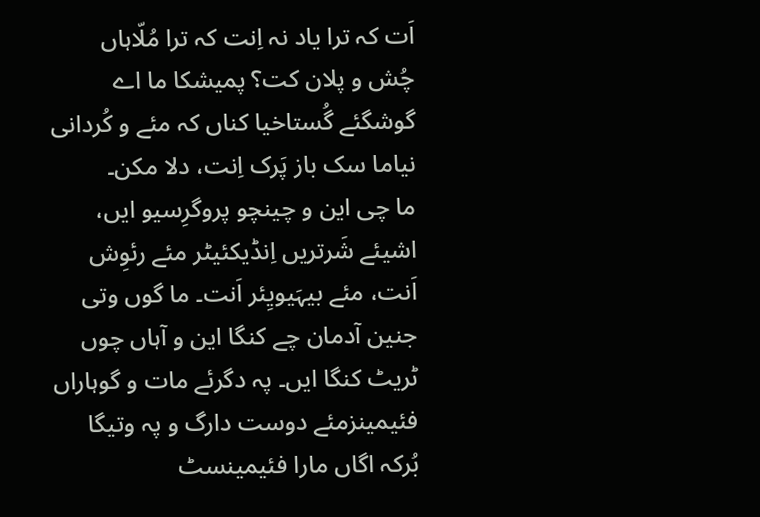اَت کہ ترا یاد نہ اِنت کہ ترا مُلّاہاں چُش و پلان کت؟ پمیشکا ما اے گوشگئے گُستاخیا کناں کہ مئے و کُردانی نیاما سک باز پَرک اِنت، دلا مکن۔
ما چی این و چینچو پروگرِسیو ایں، اشیئے شَرتریں اِنڈیکئیٹر مئے رئوِش اَنت، مئے بیہَیویِئر اَنت۔ ما گوں وتی جنین آدمان چے کنگا این و آہاں چوں ٹریٹ کنگا ایں۔ پہ دگرئے مات و گوہاراں فئیمینزمئے دوست دارگ و پہ وتیگا بُرکہ اگاں مارا فئیمینسٹ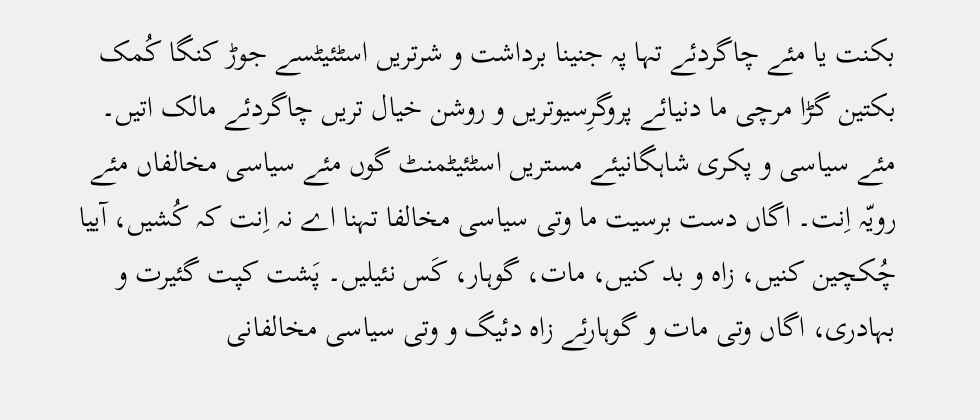بکنت یا مئے چاگردئے تہا پہ جنینا برداشت و شرتریں اسٹئیٹسے جوڑ کنگا کُمک بکتین گڑا مرچی ما دنیائے پروگرِسیوتریں و روشن خیال تریں چاگردئے مالک اتیں۔ مئے سیاسی و پکری شاہگانیئے مستریں اسٹئیٹمنٹ گوں مئے سیاسی مخالفاں مئے رویّہ اِنت۔ اگاں دست برسیت ما وتی سیاسی مخالفا تہنا اے نہ اِنت کہ کُشیں، آییا چُکچین کنیں، زاہ و بد کنیں، مات، گوہار، کَس نئیلیں۔ پَشت کپت گئیرت و بہادری، اگاں وتی مات و گوہارئے زاہ دئیگ و وتی سیاسی مخالفانی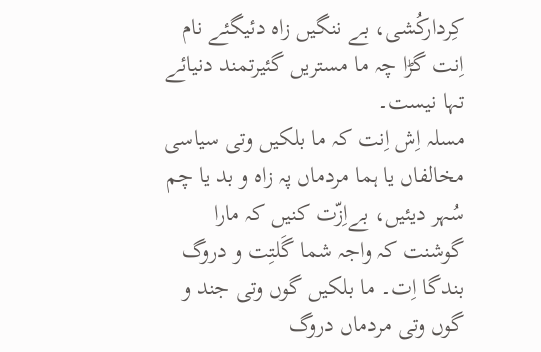کِردارکُشی، بے ننگیں زاہ دئیگئے نام اِنت گڑا چہ ما مستریں گئیرتمند دنیائے تہا نیست۔
مسلہ اِش اِنت کہ ما بلکیں وتی سیاسی مخالفاں یا ہما مردماں پہ زاہ و بد یا چم سُہر دیئیں، بےاِزّت کنیں کہ مارا گوشنت کہ واجہ شما گَلتِت و دروگ بندگا اِت۔ ما بلکیں گوں وتی جند و گوں وتی مردماں دروگ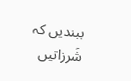ببندیں کہ شَرزاتیں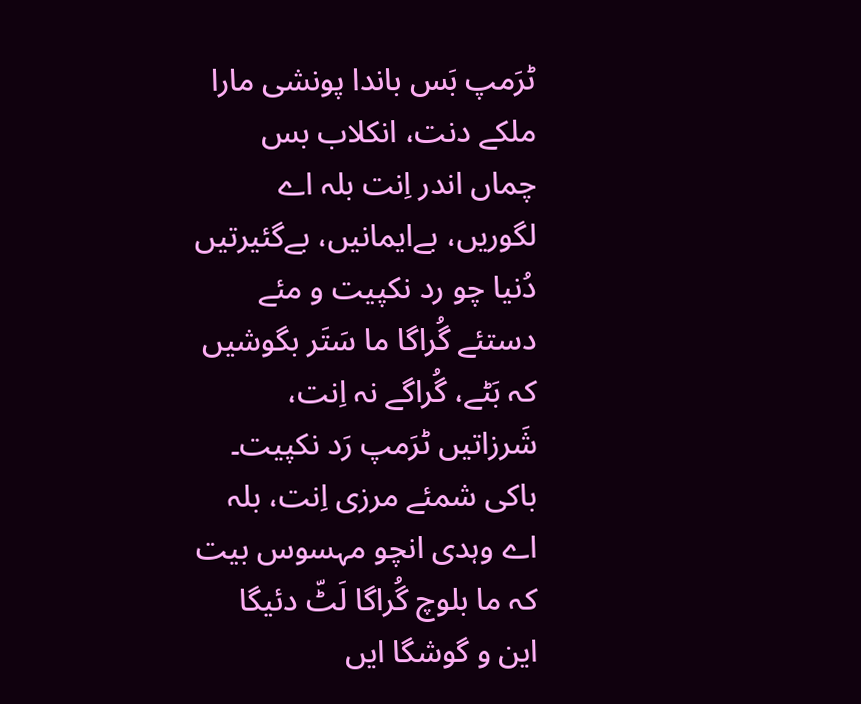ٹرَمپ بَس باندا پونشی مارا ملکے دنت، انکلاب بس چماں اندر اِنت بلہ اے لگوریں، بےایمانیں، بےگئیرتیں دُنیا چو رد نکپیت و مئے دستئے گُراگا ما سَتَر بگوشیں کہ بَٹے، گُراگے نہ اِنت، شَرزاتیں ٹرَمپ رَد نکپیت۔
باکی شمئے مرزی اِنت، بلہ اے وہدی انچو مہسوس بیت کہ ما بلوچ گُراگا لَٹّ دئیگا این و گوشگا ایں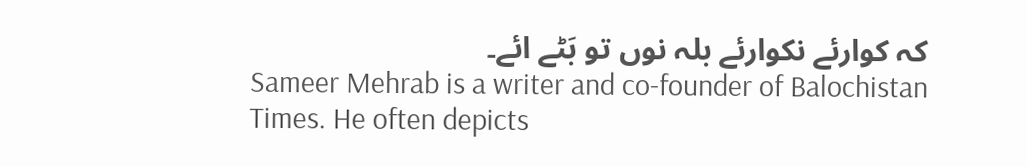کہ کوارئے نکوارئے بلہ نوں تو بَٹے ائے۔
Sameer Mehrab is a writer and co-founder of Balochistan Times. He often depicts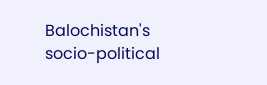Balochistan's socio-political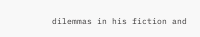dilemmas in his fiction and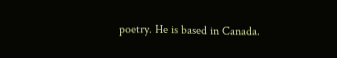poetry. He is based in Canada.